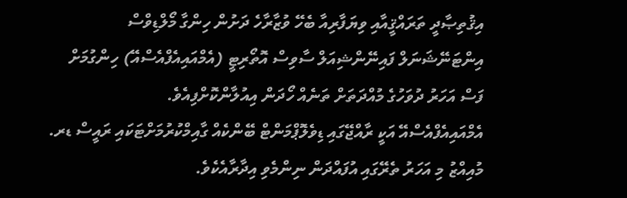އިޤުތިޞާދީ ތަރައްޤީއާއި ވިޔަފާރިއާ ބެހޭ ވުޒާރާހެ ދަށުން ހިންގާ މޯލްޑިވްސް އިންޓަނޭޝަނަލް ފައިނޭންޝިއަލް ސާވިސް އޮތޯރިޓީ (އެމްއައިއެފްއެސްއޭ) ހިންގުމަށް ފަސް އަހަރު ދުވަހުގެ މުއްދަތަށް ތަނެއް ހޯދަން އިއުލާންކޮށްފިއެވެ.
އެމްއައިއެފްއެސްއޭ އަކީ ރާއްޖޭގައި ޑިވެލޮޕްމަންޓް ބޭންކެއް ގާއިމްކުރުމަށްޓަކައި ރައީސް ޑރ. މުއިއްޒު މި އަހަރު ތެރޭގައި އުފައްދަން ނިންމެވި އިދާރާއެކެވެ.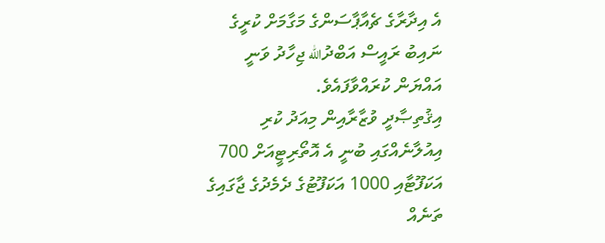އެ އިދާރާގެ ޗެއާޕާސަންގެ މަގާމަށް ކުރީގެ ނައިބު ރައީސް އަބްދުالله ޖިހާދު ވަނީ އައްޔަން ކުރައްވާފައެވެ.
އިޤުތިޞާދީ ވުޒާރާއިން މިއަދު ކުރި އިއުލާނެއްގައި ބުނީ އެ އޮތޯރިޓީއަށް 700 އަކަފޫޓާއި 1000 އަކަފޫޓުގެ ދެމެދުގެ ޖާގައިގެ ތަނެއް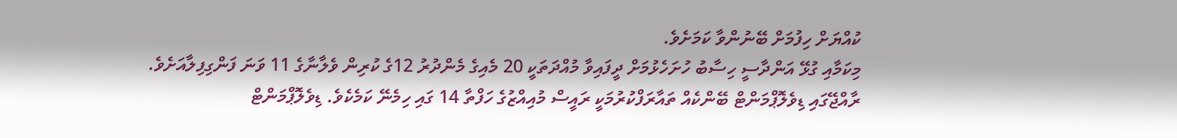ކުއްޔަށް ހިފުމަށް ބޭނުންވާ ކަމަށެވެ.
މިކަމާއި ގުޅޭ އަންދާސީ ހިސާބު ހުށަހެޅުމަށް ދީފައިވާ މުއްދަތަކީ 20 މެއިގެ މެންދުރު 12ގެ ކުރިން ވެލާނާގެ 11 ވަނަ ފަންގިފިލާއަށެވެ.
ރާއްޖޭގައި ޑިވެލޮޕްމަންޓް ބޭންކެއް ތައާރަފްކުރުމަކީ ރައީސް މުއިއްޒުގެ ހަފްތާ 14 ގައި ހިމެނޭ ކަމެކެވެ. ޑިވެލޮޕްމަންޓް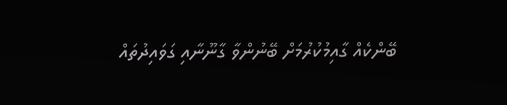ބޭންކެއް ގާއިމުކުރުމަށް ބޭނުންވާ ގާނޫނާއި ގަވައިދުތައް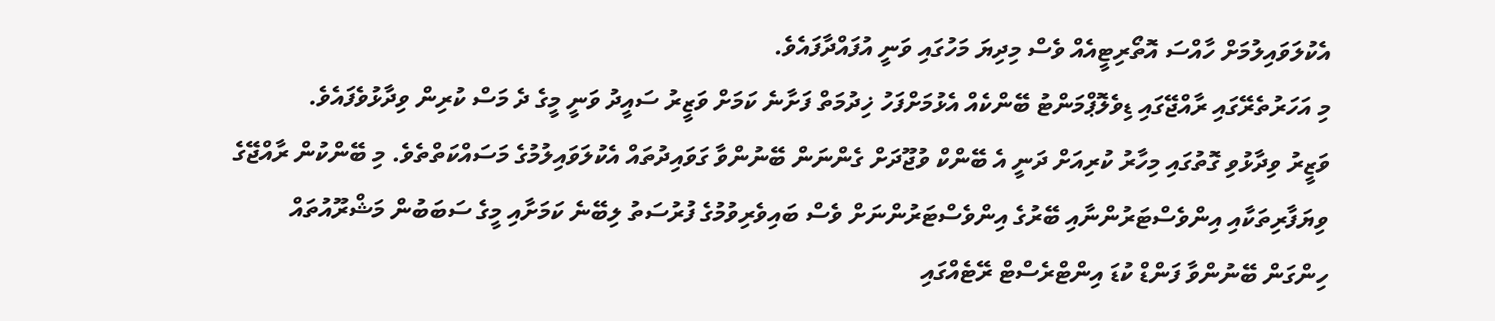އެކުލަވައިލުމަށް ހާއްސަ އޮތޯރިޓީއެއް ވެސް މިދިޔަ މަހުގައި ވަނީ އުފައްދާފައެވެ.
މި އަހަރުތެރޭގައި ރާއްޖޭގައި ޑިވެލޮޕްމަންޓު ބޭންކެއް އެޅުމަށްފަހު ޚިދުމަތް ފަށާނެ ކަމަށް ވަޒީރު ސައީދު ވަނީ މީގެ ދެ މަސް ކުރިން ވިދާޅުވެފައެވެ.
ވަޒީރު ވިދާޅުވި ގޮތުގައި މިހާރު ކުރިއަށް ދަނީ އެ ބޭންކް ވުޖޫދަށް ގެންނަން ބޭނުންވާ ގަވައިދުތައް އެކުލަވައިލުމުގެ މަސައްކަތްތެވެ. މި ބޭންކުން ރާއްޖޭގެ ވިޔަފާރިތަކާއި އިންވެސްޓަރުންނާއި ބޭރުގެ އިންވެސްޓަރުންނަށް ވެސް ބައިވެރިވުމުގެ ފުރުސަތު ލިބޭނެ ކަމަށާއި މީގެ ސަބަބުން މަޝްރޫއުތައް ހިންގަން ބޭނުންވާ ފަންޑް ކުޑަ އިންޓްރެސްޓް ރޭޓެއްގައި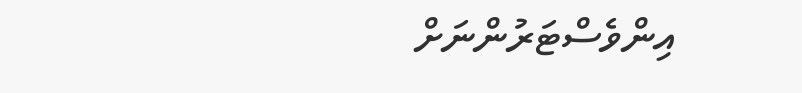އިންވެސްޓަރުންނަށް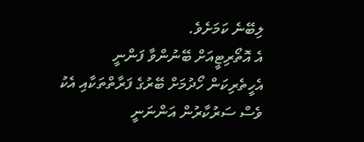ލިބޭނެ ކަމަށެވެ.
އެ އޮތޯރިޓީއަށް ބޭނުންވާ ފަންނީ އެހީތެރިކަން ހޯދުމަށް ބޭރުގެ ފަރާތްތަކާއި އެކު ވެސް ސަރުކާރުން އަންނަނީ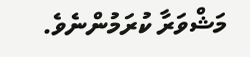މަޝްވަރާ ކުރަމުންނެވެ.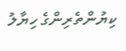ކިޔުންތެރިންގެ ހިޔާލު